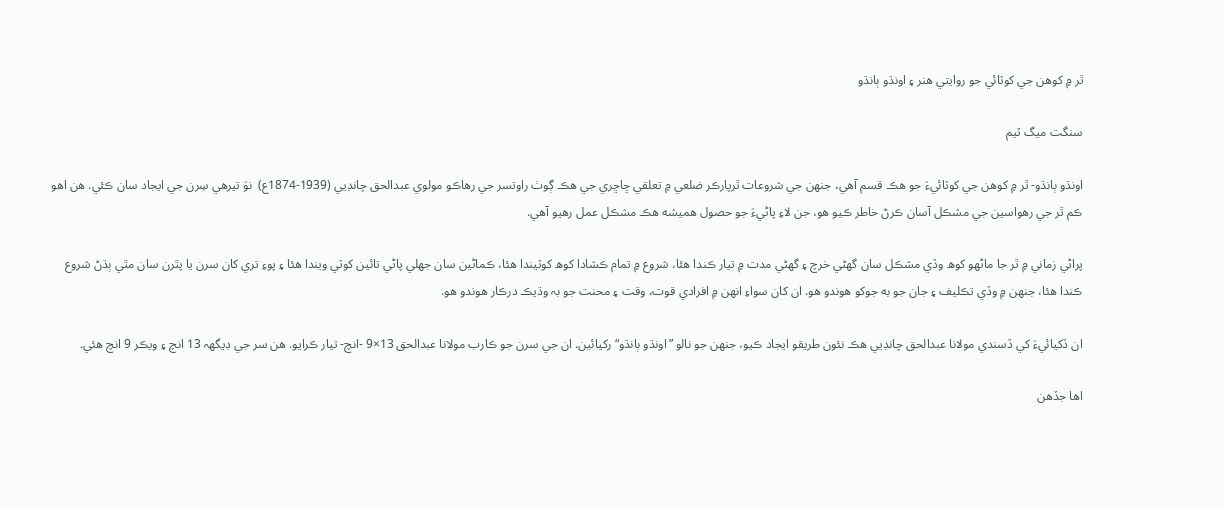ٿر ۾ کوھن جي کوٽائي جو روايتي هنر ۽ اونڌو ٻانڌو

سنگت ميگ ٽيم

اونڌو ٻانڌو- ٿر ۾ کوهن جي کوٽائيءَ جو هڪ قسم آهي، جنهن جي شروعات ٿرپارڪر ضلعي ۾ تعلقي ڇاڇري جي هڪ ڳوٺ راوتسر جي رهاڪو مولوي عبدالحق چانڊيي (1939-1874ع)  نوَ تيرهي سِرن جي ايجاد سان ڪئي. هن اهو ڪم ٿر جي رهواسين جي مشڪل آسان ڪرڻ خاطر ڪيو هو، جن لاءِ پاڻيءَ جو حصول هميشه هڪ مشڪل عمل رهيو آهي.

پراڻي زماني ۾ ٿر جا ماڻهو کوھ وڏي مشڪل سان گهڻي خرچ ۽ گهڻي مدت ۾ تيار ڪندا هئا، شروع ۾ تمام ڪشادا کوھ کوٽيندا هئا، ڪماڻين سان جهلي پاڻي تائين کوٽي ويندا هئا ۽ پوءِ تري کان سرن يا پٿرن سان مٿي ٻڌڻ شروع ڪندا هئا، جنهن ۾ وڏي تڪليف ۽ جان جو به جوکو هوندو هو. ان کان سواءِ انھن ۾ افرادي قوت، وقت ۽ محنت جو بہ وڌيڪ درڪار هوندو هو.

ان ڏکيائيءَ کي ڏسندي مولانا عبدالحق چانڊيي هڪ نئون طريقو ايجاد ڪيو، جنهن جو نالو ”اونڌو ٻانڌو“ رکيائين. ان جي سرن جو ڪارب مولانا عبدالحق 13×9 -انچ- تيار ڪرايو. هن سر جي ڊيگهہ 13 انچ ۽ ويڪر 9 انچ هئي.

اها جڏهن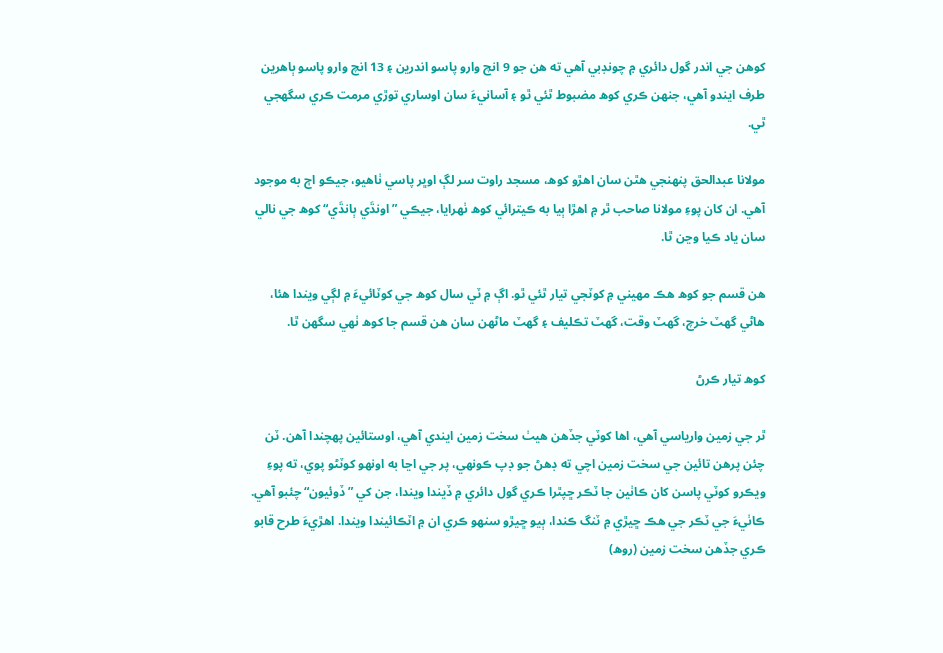کوهن جي اندر گول دائري ۾ چونڊبي آهي ته هن جو 9 انچ وارو پاسو اندرين ۽ 13 انچ وارو پاسو ٻاهرين طرف ايندو آهي، جنهن ڪري کوھ مضبوط ٿئي ٿو ۽ آسانيءَ سان اوساري توڙي مرمت ڪري سگهجي ٿي.

مولانا عبدالحق پنهنجي هٿن سان اهڙو کوھ، مسجد راوت سر لڳ اوڀر پاسي ٺاهيو، جيڪو اڄ به موجود آهي. ان کان پوءِ مولانا صاحب ٿر ۾ اهڙا ٻيا به ڪيترائي کوھ ٺهرايا، جيڪي ”اونڌَي ٻانڌَي“ کوھ جي نالي سان ياد ڪيا وڃن ٿا.

هن قسم جو کوھ هڪ مهيني ۾ کوٽجي تيار ٿئي ٿو. اڳ ۾ ٽي سال کوھ جي کوٽائيءَ ۾ لڳي ويندا هئا، هاڻي گهٽ خرچ، گهٽ وقت، گهٽ تڪليف ۽ گهٽ ماڻهن سان هن قسم جا کوھ ٺهي سگهن ٿا.

کوھ تيار ڪرڻ

ٿر جي زمين وارياسي آهي، اها کوٽي جڏهن هيٺ سخت زمين ايندي آهي، اوستائين پهچندا آهن. ٽن چئن پرهن تائين جي سخت زمين اچي ته ڊهڻ جو ڊپ ڪونهي، پر جي اڃا به اونهو کوٽڻو پوي، ته پوءِ ويڪرو کوٽي پاسن کان ڪاٺين جا ٽڪر ڇپٿرا ڪري گول دائري ۾ ڏيندا ويندا، جن کي ”ڏوئيون“ چئبو آهي. ڪاٺيءَ جي ٽڪر جي هڪ ڇيڙي ۾ ٽنگ ڪندا، ٻيو ڇيڙو سنهو ڪري ان ۾ اٽڪائيندا ويندا. اهڙيءَ طرح قابو ڪري جڏهن سخت زمين (روھ)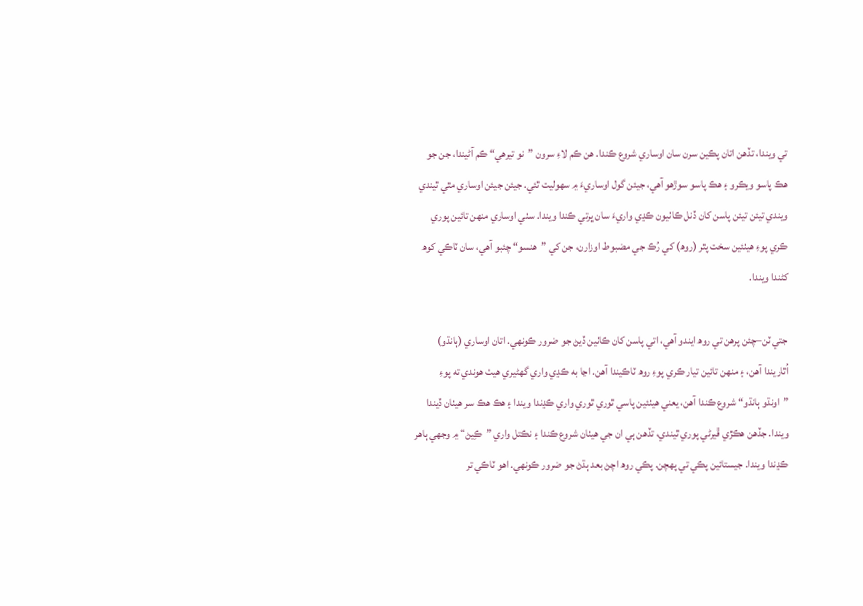تي ويندا، تڏهن اتان پڪين سرن سان اوساري شروع ڪندا. هن ڪم لاءِ سرون ”نو تيرهي“ ڪم آڻيندا، جن جو هڪ پاسو ويڪرو ۽ هڪ پاسو سوڙهو آهي، جيئن گول اوساريءَ ۾ سهوليت ٿئي. جيئن جيئن اوساري مٿي ٿيندي ويندي تيئن تيئن پاسن کان ڏنل ڪاٺيون ڪڍي واريءَ سان ڀرتي ڪندا ويندا. سٺي اوساري منهن تائين پوري ڪري پوءِ هيٺئين سخت پٿر (روھ) کي رُڪ جي مضبوط اوزارن، جن کي ”هنسو“ چئبو آهي، سان ٽاڪي کوھ کڻندا ويندا.

جتي ٽن–چئن پرهن تي روھ ايندو آهي، اتي پاسن کان ڪاٺين ڏيڻ جو ضرور ڪونهي. اتان اوساري (ٻانڌو) اُٿاريندا آهن، ۽ منهن تائين تيار ڪري پوءِ روھ ٽاڪيندا آهن. اڃا به ڪڍي واري گهڻيري هيٺ هوندي ته پوءِ ”اونڌو ٻانڌو“ شروع ڪندا آهن، يعني هيٺئين پاسي ٿوري ٿوري واري ڪڍندا ويندا ۽ هڪ هڪ سر هيٺان ڏيندا ويندا. جڏهن هڪڙي ڦيرڻي پوري ٿيندي، تڏهن ٻي ان جي هيٺان شروع ڪندا ۽ نڪتل واري ”ڪِيڻ“ ۾ وجهي ٻاهر ڪڍندا ويندا. جيستائين پڪي تي پهچن. پڪي روھ اچڻ بعد ٻڌڻ جو ضرور ڪونهي. اهو ٽاڪي تر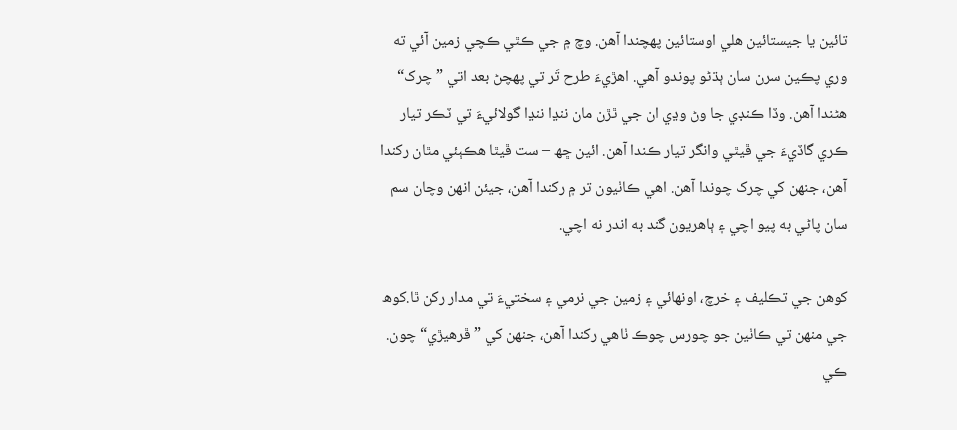تائين يا جيستائين هلي اوستائين پهچندا آهن. وچ ۾ جي ڪٿي ڪچي زمين آئي ته وري پڪين سرن سان ٻڌڻو پوندو آهي. اهڙيءَ طرح تَر تي پهچڻ بعد اتي ”چرک“ هڻندا آهن. وڏا ڪنڊي جا وڻ وڍي ان جي ٿڙن مان ننڍا ننڍا گولائيءَ تي ٽڪر تيار ڪري گاڏيءَ جي ڦيٿي وانگر تيار ڪندا آهن. ائين ڇھ – ست ڦيٿا هڪٻئي مٿان رکندا آهن، جنهن کي چرک چوندا آهن. اهي ڪاٺيون تر ۾ رکندا آهن، جيئن انهن وچان سم سان پاڻي به پيو اچي ۽ ٻاهريون گند به اندر نه اچي.

کوهن جي تڪليف ۽ خرچ، اونهائي ۽ زمين جي نرمي ۽ سختيءَ تي مدار رکن ٿا.کوھ جي منهن تي ڪاٺين جو چورس چوڪ ٺاهي رکندا آهن، جنهن کي ”ڦرهيڙي“ چون. ڪي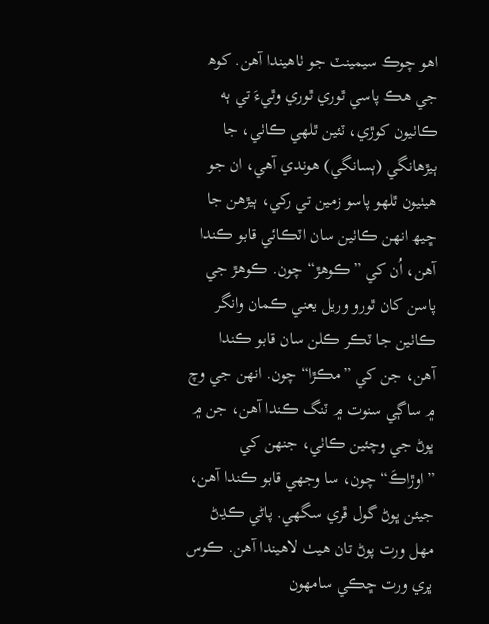اهو چوڪ سيمينٽ جو ٺاهيندا آهن. کوھ جي هڪ پاسي ٿوري ٿوري وٿيءَ تي ٻه ڪاٺيون کوڙي، ٽئين ٿلهي ڪاٺي، جا ٻيڙهانگي (ٻسانگي) هوندي آهي، ان جو هيٺيون ٿلهو پاسو زمين تي رکي، ٻيڙهن جا ڇيھ انهن ڪاٺين سان اٽڪائي قابو ڪندا آهن، اُن کي ”ڪوهڙ“ چون. ڪوهڙ جي پاسن کان ٿورو وريل يعني ڪمان وانگر ڪاٺين جا ٽڪر ڪلن سان قابو ڪندا آهن، جن کي ”مڪڙا“ چون. انهن جي وچ ۾ ساڳي سنوت ۾ ٽنگ ڪندا آهن، جن ۾ ڀوڻ جي وچئين ڪاٺي، جنهن کي ”اوڙاڪَ“ چون، سا وجهي قابو ڪندا آهن، جيئن ڀوڻ گول ڦري سگهي. پاڻي ڪڍڻ مهل ورت پوڻ تان هيٺ لاهيندا آهن. ڪوس ڀري ورت ڇڪي سامهون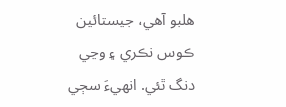هلبو آهي، جيستائين ڪوس نڪري ۽ وڃي دنگ ٿئي. انهيءَ سڄي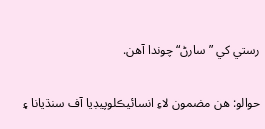رستي کي ”سارڻ“ چوندا آهن.

حوالو: هن مضمون لاءِ انسائيڪلوپيڊيا آف سنڌيانا ۽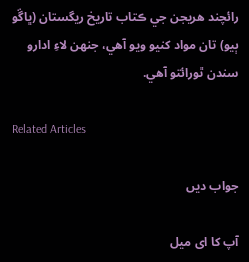رائچند هريجن جي ڪتاب تاريخ ريگستان (ڀاڱو ٻيو) تان مواد کنيو ويو آهي، جنھن لاءِ ادارو سندن ٿورائتو آهي.

Related Articles

جواب دیں

آپ کا ای میل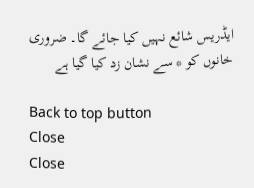ایڈریس شائع نہیں کیا جائے گا۔ ضروری خانوں کو * سے نشان زد کیا گیا ہے

Back to top button
Close
Close